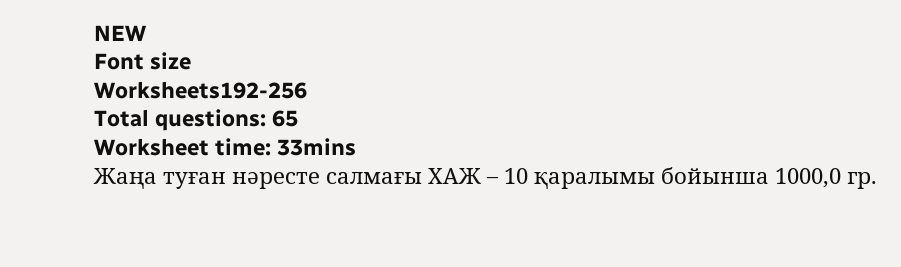NEW
Font size
Worksheets192-256
Total questions: 65
Worksheet time: 33mins
Жаңа туған нәресте салмағы ХАЖ – 10 қаралымы бойынша 1000,0 гр.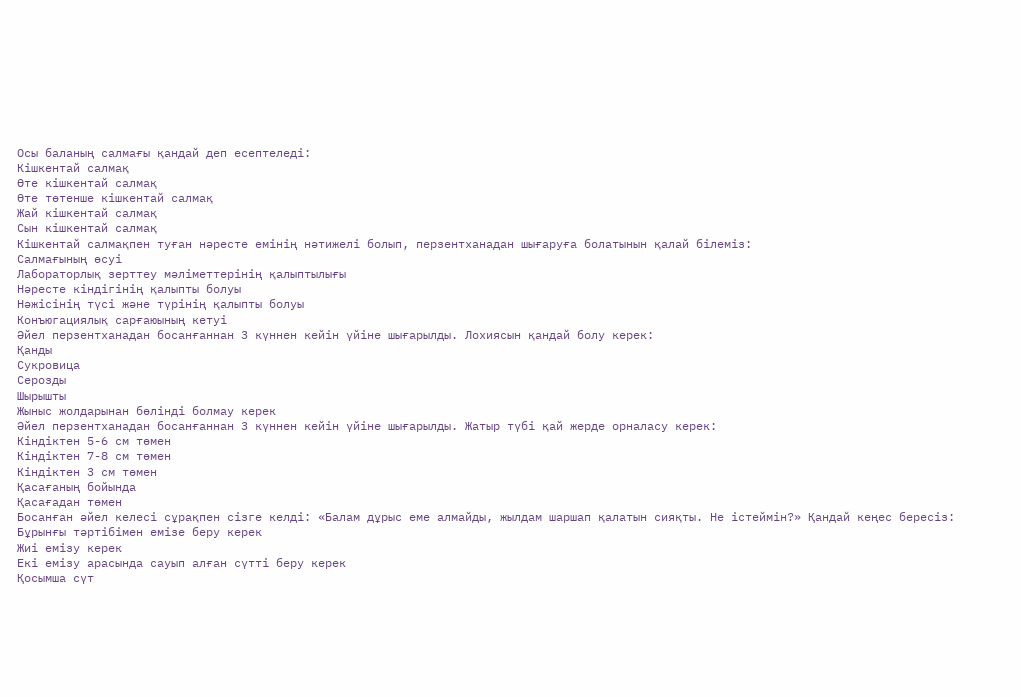Oсы баланың салмағы қандай деп есептеледі:
Кішкентай салмақ
Өте кішкентай салмақ
Өте төтенше кішкентай салмақ
Жай кішкентай салмақ
Сын кішкентай салмақ
Кішкентай салмақпен туған нәресте емінің нәтижелі болып, перзентханадан шығаруға болатынын қалай білеміз:
Салмағының өсуі
Лабораторлық зерттеу мәліметтерінің қалыптылығы
Нәресте кіндігінің қалыпты болуы
Нәжісінің түсі және түрінің қалыпты болуы
Конъюгациялық сарғаюының кетуі
Әйел перзентханадан босанғаннан 3 күннен кейін үйіне шығарылды. Лохиясын қандай болу керек:
Қанды
Сукровица
Серозды
Шырышты
Жыныс жолдарынан бөлінді болмау керек
Әйел перзентханадан босанғаннан 3 күннен кейін үйіне шығарылды. Жатыр түбі қай жерде орналасу керек:
Кіндіктен 5-6 см төмен
Кіндіктен 7-8 см төмен
Кіндіктен 3 см төмен
Қасағаның бойында
Қасағадан төмен
Босанған әйел келесі сұрақпен сізге келді: «Балам дұрыс еме алмайды, жылдам шаршап қалатын сияқты. Не істеймін?» Қандай кеңес бересіз:
Бұрынғы тәртібімен емізе беру керек
Жиі емізу керек
Екі емізу арасында сауып алған сүтті беру керек
Қосымша сүт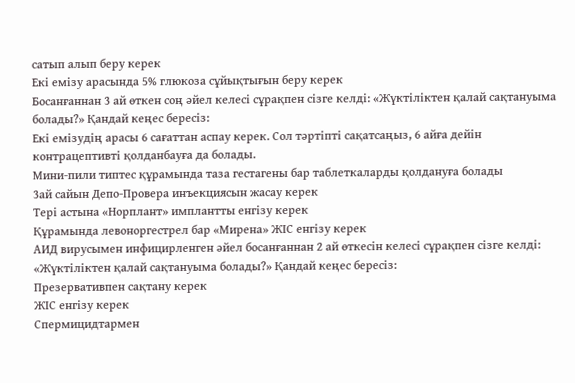сатып алып беру керек
Екі емізу арасында 5% глюкоза сұйықтығын беру керек
Босанғаннан 3 ай өткен соң әйел келесі сұрақпен сізге келді: «Жүктіліктен қалай сақтануыма болады?» Қандай кеңес бересіз:
Екі емізудің арасы 6 сағаттан аспау керек. Сол тәртіпті сақатсаңыз, 6 айға дейін контрацептивті қолданбауға да болады.
Мини-пили типтес құрамында таза гестагены бар таблеткаларды қолдануға болады
3ай сайын Депо-Провера инъекциясын жасау керек
Тері астына «Норплант» имплантты енгізу керек
Құрамында левоноргестрел бар «Мирена» ЖІС енгізу керек
АИД вирусымен инфицирленген әйел босанғаннан 2 ай өткесін келесі сұрақпен сізге келді: «Жүктіліктен қалай сақтануыма болады?» Қандай кеңес бересіз:
Презервативпен сақтану керек
ЖІС енгізу керек
Спермицидтармен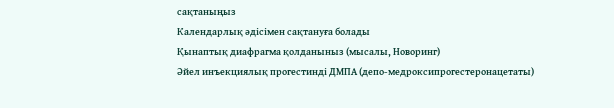сақтаныңыз
Календарлық әдісімен сақтануға болады
Қынаптық диафрагма қолданыныз (мысалы, Новоринг)
Әйел инъекциялық прогестинді ДМПА (депо-медроксипрогестеронацетаты)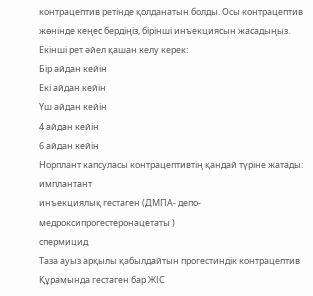контрацептив ретінде қолданатын болды. Осы контрацептив жөнінде кеңес бердіңіз, бірінші инъекциясын жасадыңыз. Екінші рет әйел қашан келу керек:
Бір айдан кейін
Екі айдан кейін
Үш айдан кейін
4 айдан кейін
6 айдан кейін
Норплант капсуласы контрацептивтің қандай түріне жатады:
имплантант
инъекциялық гестаген (ДМПА- депо-медроксипрогестеронацетаты )
спермицид
Таза ауыз арқылы қабылдайтын прогестиндік контрацептив
Құрамында гестаген бар ЖІС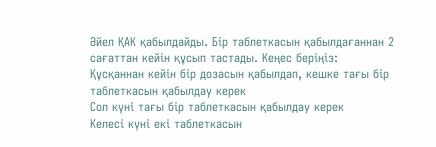Әйел ҚАК қабылдайды. Бір таблеткасын қабылдағаннан 2 сағаттан кейін құсып тастады. Кеңес беріңіз:
Құсқаннан кейін бір дозасын қабылдап, кешке тағы бір таблеткасын қабылдау керек
Сол күні тағы бір таблеткасын қабылдау керек
Келесі күні екі таблеткасын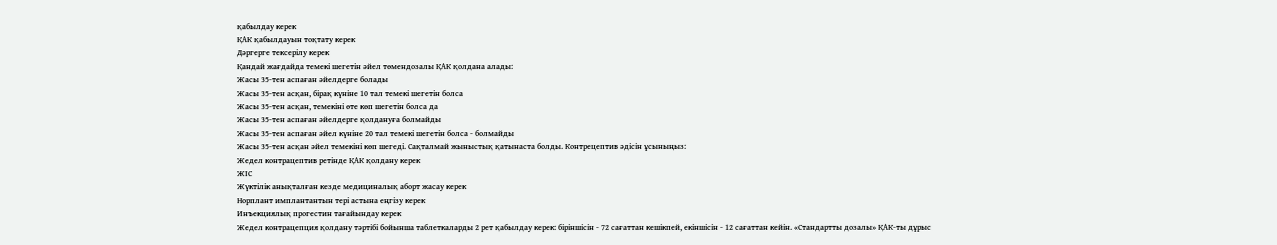қабылдау керек
ҚАК қабылдауын тоқтату керек
Дәргерге тексерілу керек
Қандай жағдайда темекі шегетін әйел төмендозалы ҚАК қолдана алады:
Жасы 35-тен аспаған әйелдерге болады
Жасы 35-тен асқан, бірақ күніне 10 тал темекі шегетін болса
Жасы 35-тен асқан, темекіні өте көп шегетін болса да
Жасы 35-тен аспаған әйелдерге қолдануға болмайды
Жасы 35-тен аспаған әйел күніне 20 тал темекі шегетін болса - болмайды
Жасы 35-тен асқан әйел темекіні көп шегеді. Сақталмай жыныстық қатынаста болды. Контрецептив әдісін ұсыныңыз:
Жедел контрацептив ретінде ҚАК қолдану керек
ЖІС
Жүктілік анықталған кезде медициналық аборт жасау керек
Норплант имплантантын тері астына еңгізу керек
Инъекциялық прогестин тағайындау керек
Жедел контрацепция қолдану тәртібі бойынша таблеткаларды 2 рет қабылдау керек: біріншісін - 72 сағаттан кешікпей, екіншісін - 12 сағаттан кейін. «Стандартты дозалы» ҚАК-ты дұрыс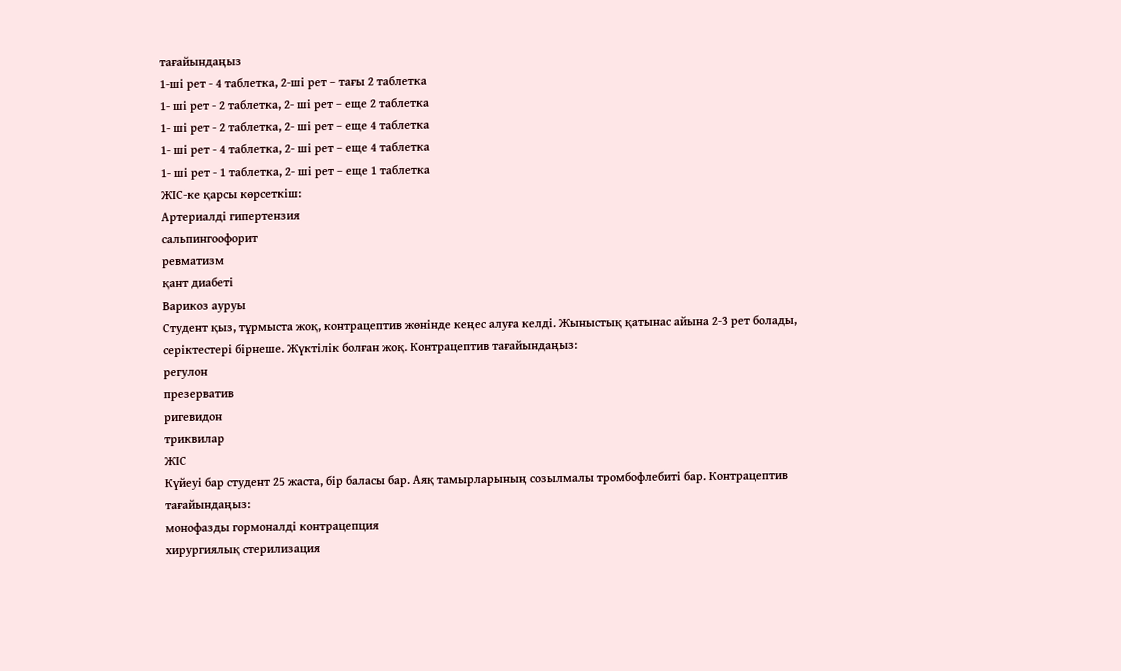тағайындаңыз
1-ші рет - 4 таблетка, 2-ші рет – тағы 2 таблетка
1- ші рет - 2 таблетка, 2- ші рет – еще 2 таблетка
1- ші рет - 2 таблетка, 2- ші рет – еще 4 таблетка
1- ші рет - 4 таблетка, 2- ші рет – еще 4 таблетка
1- ші рет - 1 таблетка, 2- ші рет – еще 1 таблетка
ЖІС-ке қарсы көрсеткіш:
Артериалді гипертензия
сальпингоофорит
ревматизм
қант диабеті
Варикоз ауруы
Студент қыз, тұрмыста жоқ, контрацептив жөнінде кеңес алуға келді. Жыныстық қатынас айына 2-3 рет болады, серіктестері бірнеше. Жүктілік болған жоқ. Контрацептив тағайындаңыз:
регулон
презерватив
ригевидон
триквилар
ЖІС
Күйеуі бар студент 25 жаста, бір баласы бар. Аяқ тамырларының созылмалы тромбофлебиті бар. Контрацептив тағайындаңыз:
монофазды гормоналді контрацепция
хирургиялық стерилизация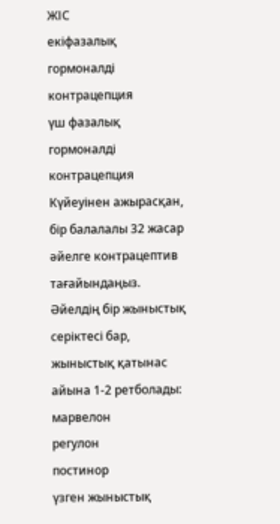ЖІС
екіфазалық гормоналді контрацепция
үш фазалық гормоналді контрацепция
Күйеуінен ажырасқан, бір балалалы 32 жасар әйелге контрацептив тағайындаңыз. Әйелдің бір жыныстық серіктесі бар, жыныстық қатынас айына 1-2 ретболады:
марвелон
регулон
постинор
үзген жыныстық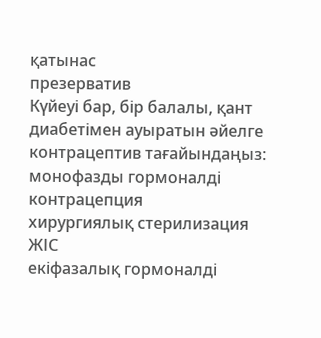қатынас
презерватив
Күйеуі бар, бір балалы, қант диабетімен ауыратын әйелге контрацептив тағайындаңыз:
монофазды гормоналді контрацепция
хирургиялық стерилизация
ЖІС
екіфазалық гормоналді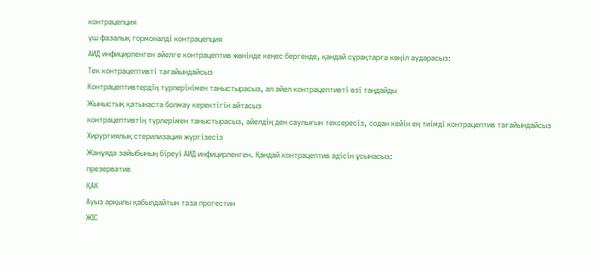контрацепция
үш фазалық гормоналді контрацепция
АИД инфицирленген әйелге контрацептив жөнінде кеңес бергенде, қандай сұрақтарға көңіл аударасыз:
Тек контрацептивті тағайындайсыз
Контрацептивтердің түрлерінімен таныстырасыз, ал әйел контрацептивті өзі таңдайды
Жыныстық қатынаста болмау керектігін айтасыз
контрацептивтің түрлерімен таныстырасыз, әйелдің ден саулығын тексересіз, содан кейін ең тиімді контрацептив тағайындайсыз
Хирургиялық стерилизация жүргізесіз
Жанұяда зайыбының біреуі АИД инфицирленген. Қандай контрацептив әдісін ұсынасыз:
презерватив
ҚАК
Ауыз арқылы қабылдайтын таза прогестин
ЖІС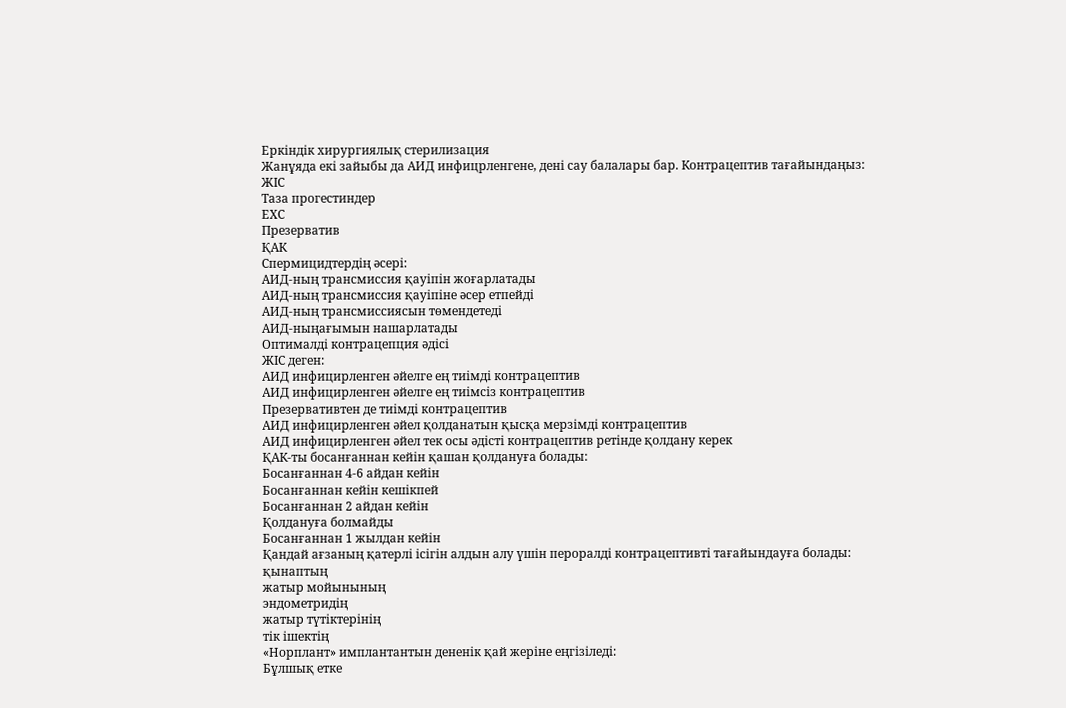Еркіндік хирургиялық стерилизация
Жанұяда екі зайыбы да АИД инфицрленгене, дені сау балалары бар. Контрацептив тағайындаңыз:
ЖІС
Таза прогестиндер
ЕХС
Презерватив
ҚАК
Спермицидтердің әсері:
АИД-ның трансмиссия қауіпін жоғарлатады
АИД-ның трансмиссия қауіпіне әсер етпейді
АИД-ның трансмиссиясын төмендетеді
АИД-ныңағымын нашарлатады
Оптималді контрацепция әдісі
ЖІС деген:
АИД инфицирленген әйелге ең тиімді контрацептив
АИД инфицирленген әйелге ең тиімсіз контрацептив
Презервативтен де тиімді контрацептив
АИД инфицирленген әйел қолданатын қысқа мерзімді контрацептив
АИД инфицирленген әйел тек осы әдісті контрацептив ретінде қолдану керек
ҚАК-ты босанғаннан кейін қашан қолдануға болады:
Босанғаннан 4-6 айдан кейін
Босанғаннан кейін кешікпей
Босанғаннан 2 айдан кейін
Қолдануға болмайды
Босанғаннан 1 жылдан кейін
Қандай ағзаның қатерлі ісігін алдын алу үшін пероралді контрацептивті тағайындауға болады:
қынаптың
жатыр мойынының
эндометридің
жатыр түтіктерінің
тік ішектің
«Норплант» имплантантын дененік қай жеріне еңгізіледі:
Бұлшық етке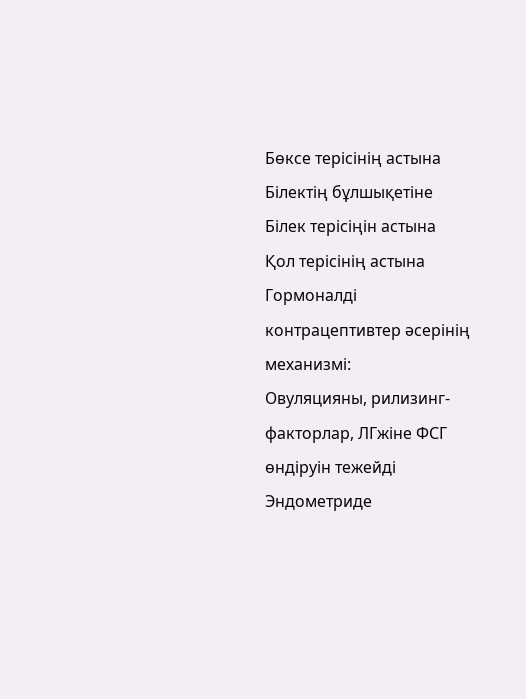Бөксе терісінің астына
Білектің бұлшықетіне
Білек терісіңін астына
Қол терісінің астына
Гормоналді контрацептивтер әсерінің механизмі:
Овуляцияны, рилизинг-факторлар, ЛГжіне ФСГ өндіруін тежейді
Эндометриде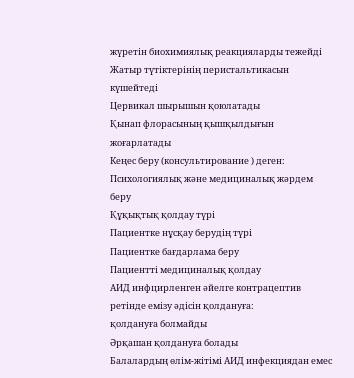жүретін биохимиялық реакцияларды тежейді
Жатыр түтіктерінің перистальтикасын күшейтеді
Цервикал шырышын қоюлатады
Қынап флорасының қышқылдығын жоғарлатады
Кеңес беру (консультирование ) деген:
Психологиялық және медициналық жәрдем беру
Құқықтық қолдау түрі
Пациентке нұсқау берудің түрі
Пациентке бағдарлама беру
Пациентті медициналық қолдау
АИД инфцирленген әйелге контрацептив ретінде емізу әдісін қолдануға:
қолдануға болмайды
Әрқашан қолдануға болады
Балалардың өлім-жітімі АИД инфекциядан емес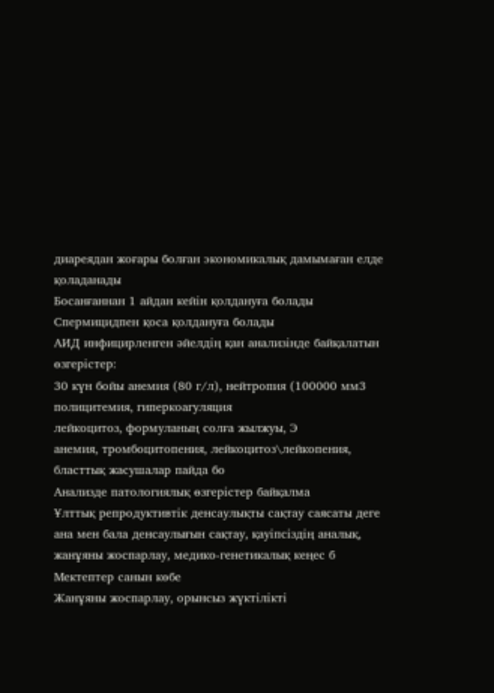диареядан жоғары болған экономикалық дамымаған елде қоладанады
Босанғаннан 1 айдан кейін қолдануға болады
Спермицидпен қоса қолдануға болады
АИД инфицирленген әйелдің қан анализінде байқалатын өзгерістер:
30 күн бойы анемия (80 г/л), нейтропия (100000 мм3
полицитемия, гиперкоагуляция
лейкоцитоз, формуланың солға жылжуы, Э
анемия, тромбоцитопения, лейкоцитоз\лейкопения, бласттық жасушалар пайда бо
Анализде патологиялық өзгерістер байқалма
Ұлттық репродуктивтік денсаулықты сақтау саясаты деге
ана мен бала денсаулығын сақтау, қауіпсіздің аналық, жанұяны жоспарлау, медико-генетикалық кеңес б
Мектептер санын көбе
Жанұяны жоспарлау, орынсыз жүктілікті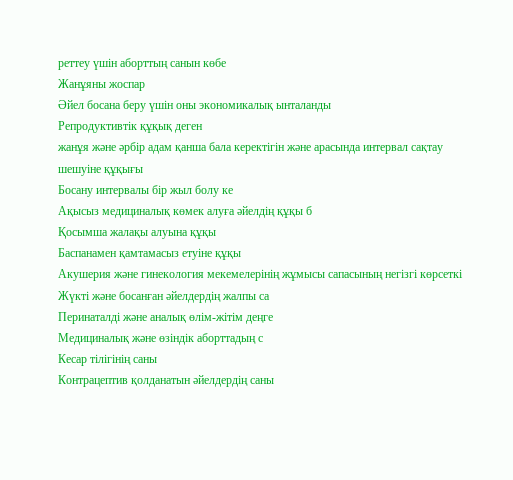реттеу үшін аборттың санын көбе
Жанұяны жоспар
Әйел босана беру үшін оны экономикалық ынталанды
Репродуктивтік құқық деген
жанұя және әрбір адам қанша бала керектігін және арасында интервал сақтау шешуіне құқығы
Босану интервалы бір жыл болу ке
Ақысыз медициналық көмек алуға әйелдің құқы б
Қосымша жалақы алуына құқы
Баспанамен қамтамасыз етуіне құқы
Акушерия және гинекология мекемелерінің жұмысы сапасының негізгі көрсеткі
Жүкті және босанған әйелдердің жалпы са
Перинаталді және аналық өлім-жітім деңге
Медициналық және өзіндік аборттадың с
Кесар тілігінің саны
Контрацептив қолданатын әйелдердің саны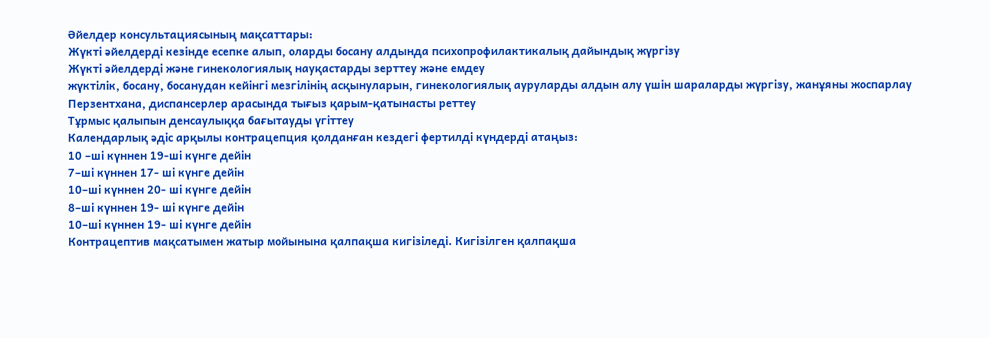Әйелдер консультациясының мақсаттары:
Жүкті әйелдерді кезінде есепке алып, оларды босану алдында психопрофилактикалық дайындық жүргізу
Жүкті әйелдерді және гинекологиялық науқастарды зерттеу және емдеу
жүктілік, босану, босанудан кейінгі мезгілінің асқынуларын, гинекологиялық ауруларды алдын алу үшін шараларды жүргізу, жанұяны жоспарлау
Перзентхана, диспансерлер арасында тығыз қарым-қатынасты реттеу
Тұрмыс қалыпын денсаулыққа бағытауды үгіттеу
Календарлық әдіс арқылы контрацепция қолданған кездегі фертилді күндерді атаңыз:
10 –ші күннен 19-ші күнге дейін
7–ші күннен 17- ші күнге дейін
10–ші күннен 20- ші күнге дейін
8–ші күннен 19- ші күнге дейін
10–ші күннен 19- ші күнге дейін
Контрацептив мақсатымен жатыр мойынына қалпақша кигізіледі. Кигізілген қалпақша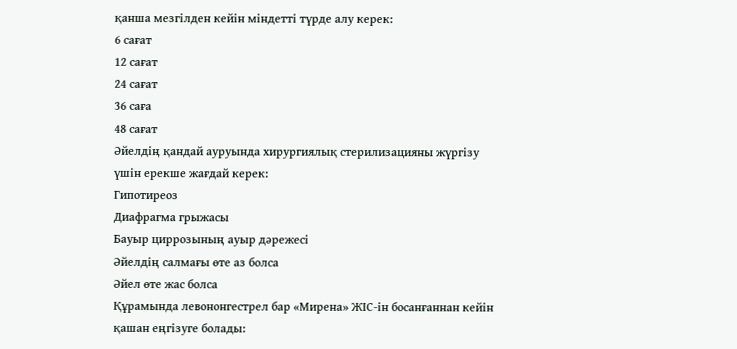қанша мезгілден кейін міндетті түрде алу керек:
6 сағат
12 сағат
24 сағат
36 саға
48 сағат
Әйелдің қандай ауруында хирургиялық стерилизацияны жүргізу үшін ерекше жағдай керек:
Гипотиреоз
Диафрагма грыжасы
Бауыр циррозының ауыр дәрежесі
Әйелдің салмағы өте аз болса
Әйел өте жас болса
Құрамында левононгестрел бар «Мирена» ЖІС-ін босанғаннан кейін қашан еңгізуге болады: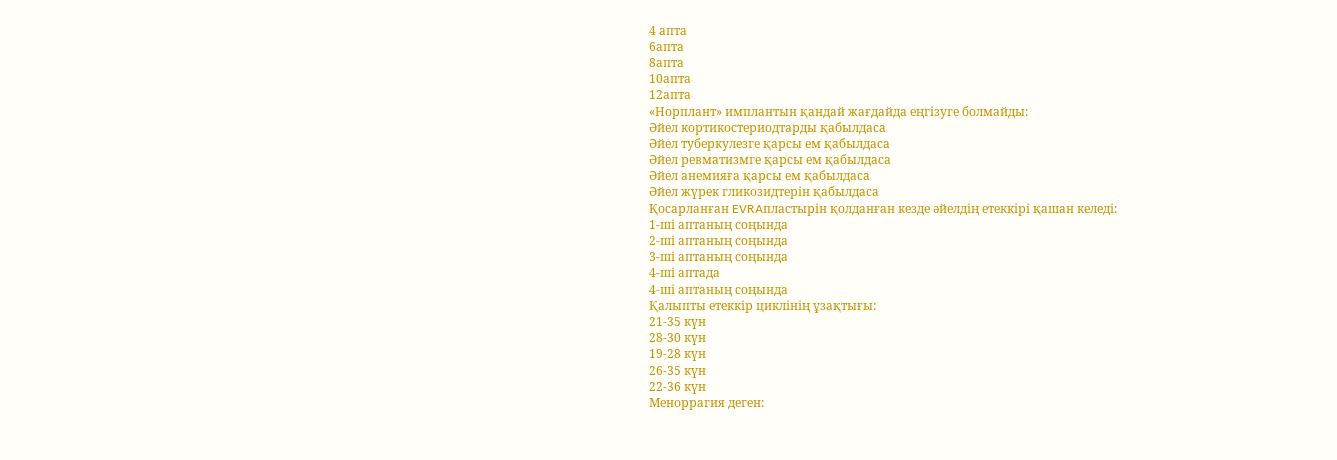4 апта
6апта
8апта
10апта
12апта
«Норплант» имплантын қандай жағдайда еңгізуге болмайды:
Әйел кортикостериодтарды қабылдаса
Әйел туберкулезге қарсы ем қабылдаса
Әйел ревматизмге қарсы ем қабылдаса
Әйел анемияға қарсы ем қабылдаса
Әйел жүрек гликозидтерін қабылдаса
Қосарланған EVRAпластырін қолданған кезде әйелдің етеккірі қашан келеді:
1-ші аптаның соңында
2-ші аптаның соңында
3-ші аптаның соңында
4-ші аптада
4-ші аптаның соңында
Қалыпты етеккір циклінің ұзақтығы:
21-35 күн
28-30 күн
19-28 күн
26-35 күн
22-36 күн
Меноррагия деген: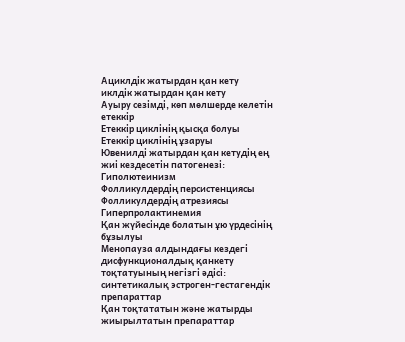Ациклдік жатырдан қан кету
иклдік жатырдан қан кету
Ауыру сезімді, көп мөлшерде келетін етеккір
Етеккір циклінің қысқа болуы
Етеккір циклінің ұзаруы
Ювенилді жатырдан қан кетудің ең жиі кездесетін патогенезі:
Гиполютеинизм
Фолликулдердің персистенциясы
Фолликулдердің атрезиясы
Гиперпролактинемия
Қан жүйесінде болатын ұю үрдесінің бұзылуы
Менопауза алдындағы кездегі дисфункционалдық қанкету тоқтатуының негізгі әдісі:
синтетикалық эстроген-гестагендік препараттар
Қан тоқтататын және жатырды жиырылтатын препараттар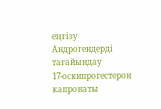еңгізу
Андрогендерді тағайындау
17-оскипрогестерон капронаты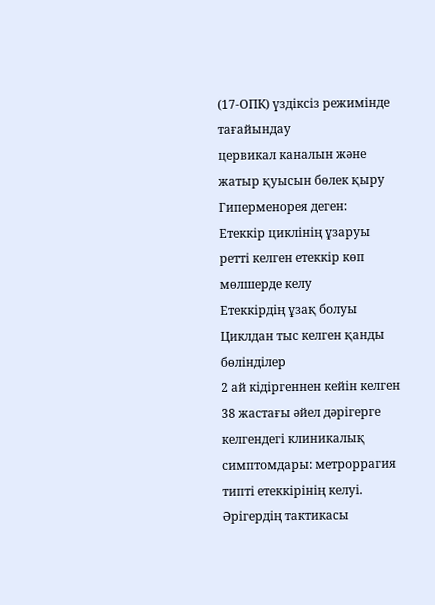(17-ОПК) үздіксіз режимінде тағайындау
цервикал каналын және жатыр қуысын бөлек қыру
Гиперменорея деген:
Етеккір циклінің ұзаруы
ретті келген етеккір көп мөлшерде келу
Етеккірдің ұзақ болуы
Циклдан тыс келген қанды бөлінділер
2 ай кідіргеннен кейін келген
38 жастағы әйел дәрігерге келгендегі клиникалық симптомдары: метроррагия типті етеккірінің келуі. Әрігердің тактикасы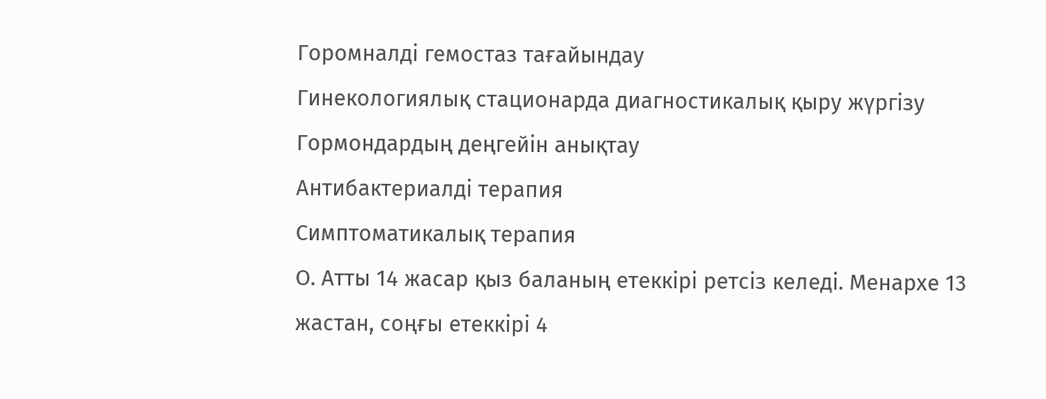Горомналді гемостаз тағайындау
Гинекологиялық стационарда диагностикалық қыру жүргізу
Гормондардың деңгейін анықтау
Антибактериалді терапия
Симптоматикалық терапия
О. Атты 14 жасар қыз баланың етеккірі ретсіз келеді. Менархе 13 жастан, соңғы етеккірі 4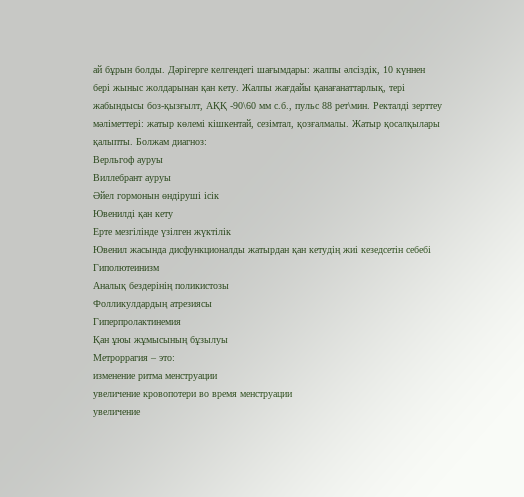ай бұрын болды. Дәрігерге келгендегі шағымдары: жалпы әлсіздік, 10 күннен бері жыныс жолдарынан қан кету. Жалпы жағдайы қанағанаттарлық, тері жабындысы боз-қызғылт, АҚҚ -90\60 мм с.б., пульс 88 рет\мин. Ректалді зерттеу мәліметтері: жатыр көлемі кішкентай, сезімтал, қозғалмалы. Жатыр қосалқылары қалыпты. Болжам диагноз:
Верльгоф ауруы
Виллебрант ауруы
Әйел гормонын өндіруші ісік
Ювенилді қан кету
Ерте мезгілінде үзілген жүктілік
Ювенил жасында дисфункционалды жатырдан қан кетудің жиі кезедсетін себебі
Гиполютеинизм
Аналық бездерінің поликистозы
Фолликулдардың атрезиясы
Гиперпролактинемия
Қан ұюы жұмысының бұзылуы
Метроррагия – это:
изменение ритма менструации
увеличение кровопотери во время менструации
увеличение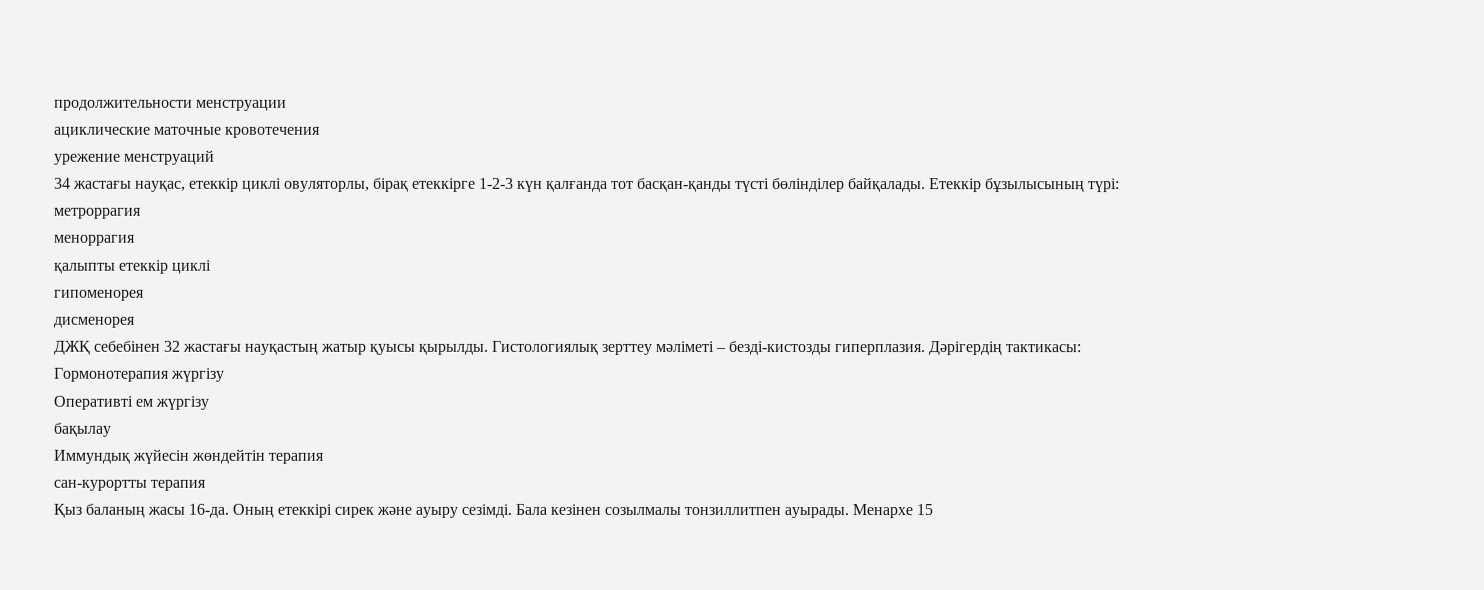продолжительности менструации
ациклические маточные кровотечения
урежение менструаций
34 жастағы науқас, етеккір циклі овуляторлы, бірақ етеккірге 1-2-3 күн қалғанда тот басқан-қанды түсті бөлінділер байқалады. Етеккір бұзылысының түрі:
метроррагия
меноррагия
қалыпты етеккір циклі
гипоменорея
дисменорея
ДЖҚ себебінен 32 жастағы науқастың жатыр қуысы қырылды. Гистологиялық зерттеу мәліметі – безді-кистозды гиперплазия. Дәрігердің тактикасы:
Гормонотерапия жүргізу
Оперативті ем жүргізу
бақылау
Иммундық жүйесін жөндейтін терапия
сан-курортты терапия
Қыз баланың жасы 16-да. Оның етеккірі сирек және ауыру сезімді. Бала кезінен созылмалы тонзиллитпен ауырады. Менархе 15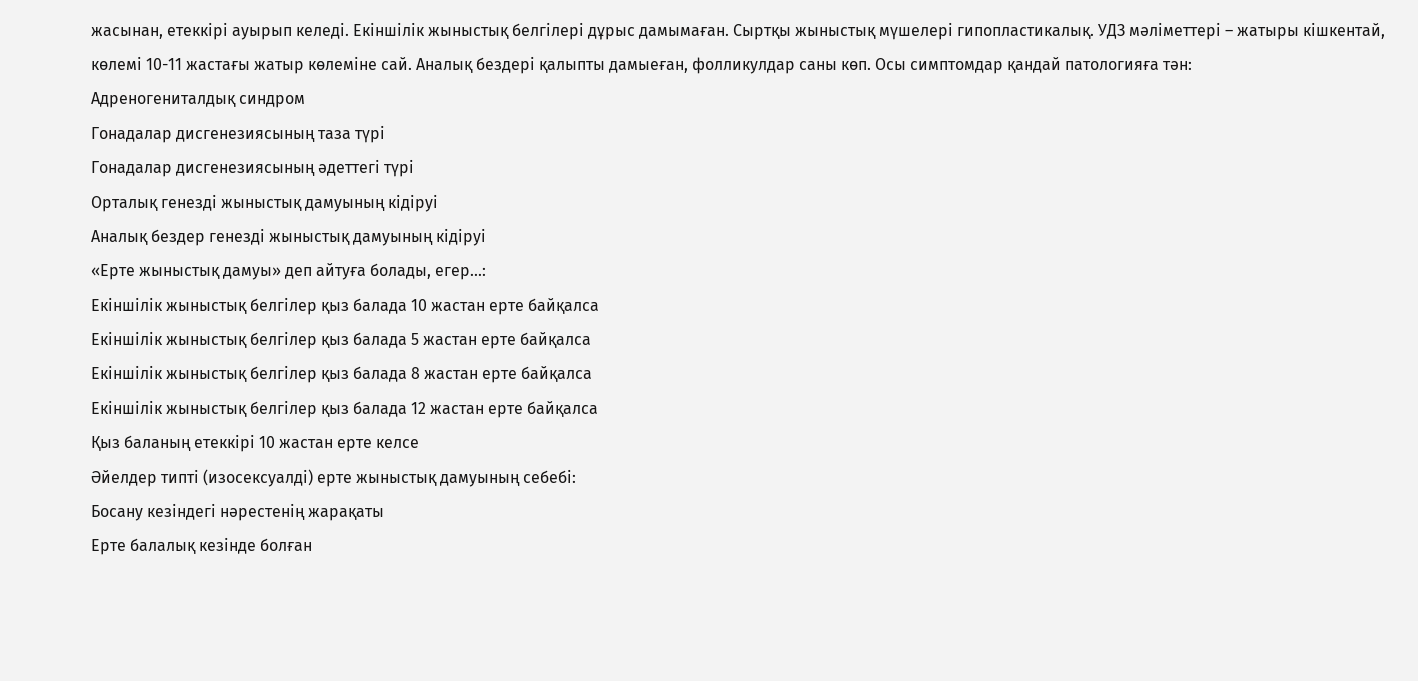жасынан, етеккірі ауырып келеді. Екіншілік жыныстық белгілері дұрыс дамымаған. Сыртқы жыныстық мүшелері гипопластикалық. УДЗ мәліметтері – жатыры кішкентай, көлемі 10-11 жастағы жатыр көлеміне сай. Аналық бездері қалыпты дамыеған, фолликулдар саны көп. Осы симптомдар қандай патологияға тән:
Адреногениталдық синдром
Гонадалар дисгенезиясының таза түрі
Гонадалар дисгенезиясының әдеттегі түрі
Орталық генезді жыныстық дамуының кідіруі
Аналық бездер генезді жыныстық дамуының кідіруі
«Ерте жыныстық дамуы» деп айтуға болады, егер...:
Екіншілік жыныстық белгілер қыз балада 10 жастан ерте байқалса
Екіншілік жыныстық белгілер қыз балада 5 жастан ерте байқалса
Екіншілік жыныстық белгілер қыз балада 8 жастан ерте байқалса
Екіншілік жыныстық белгілер қыз балада 12 жастан ерте байқалса
Қыз баланың етеккірі 10 жастан ерте келсе
Әйелдер типті (изосексуалді) ерте жыныстық дамуының себебі:
Босану кезіндегі нәрестенің жарақаты
Ерте балалық кезінде болған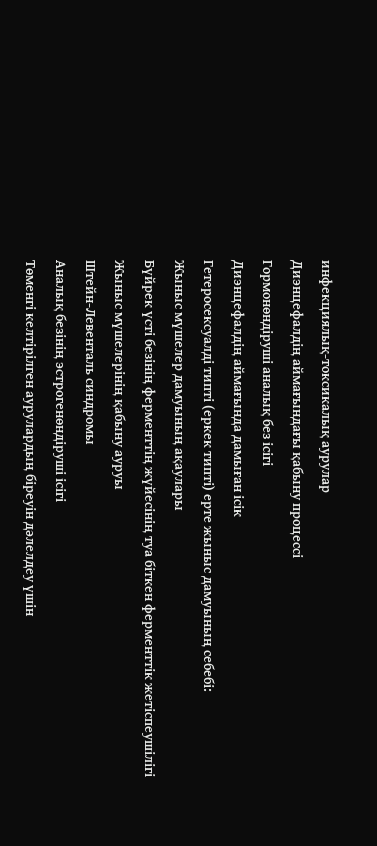инфекциялық-токсикалық аурулар
Диэнцефалдің аймағындағы қабыну процессі
Гормонөндіруші аналық без ісігі
Диэнцефалдің аймағында дамыған ісік
Гетеросексуалді типті (еркек типті) ерте жыныс дамуының себебі:
Жыныс мүшелер дамуының ақаулары
Бүйрек үсті безінің ферменттің жүйесінің туа біткен ферменттік жетіспеушілігі
Жыныс мүшелерінің қабыну ауруы
Штейн-Левенталь синдромы
Аналық безінің эстрогенөндіруші ісігі
Төменгі келтірілген аурулардың біреуін дәлелдеу үшін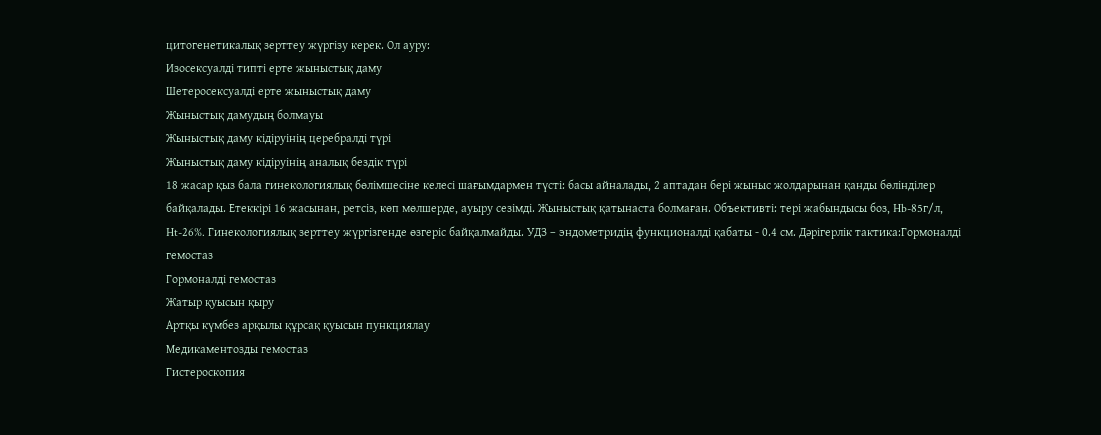цитогенетикалық зерттеу жүргізу керек. Ол ауру:
Изосексуалді типті ерте жыныстық даму
Шетеросексуалді ерте жыныстық даму
Жыныстық дамудың болмауы
Жыныстық даму кідіруінің церебралді түрі
Жыныстық даму кідіруінің аналық бездік түрі
18 жасар қыз бала гинекологиялық бөлімшесіне келесі шағымдармен түсті: басы айналады, 2 аптадан бері жыныс жолдарынан қанды бөлінділер байқалады. Етеккірі 16 жасынан, ретсіз, көп мөлшерде, ауыру сезімді. Жыныстық қатынаста болмаған. Объективті: тері жабындысы боз, Hb-85г/л, Ht-26%. Гинекологиялық зерттеу жүргізгенде өзгеріс байқалмайды. УДЗ – эндометридің функционалді қабаты - 0.4 см. Дәрігерлік тактика:Гормоналді гемостаз
Гормоналді гемостаз
Жатыр қуысын қыру
Артқы күмбез арқылы құрсақ қуысын пункциялау
Медикаментозды гемостаз
Гистероскопия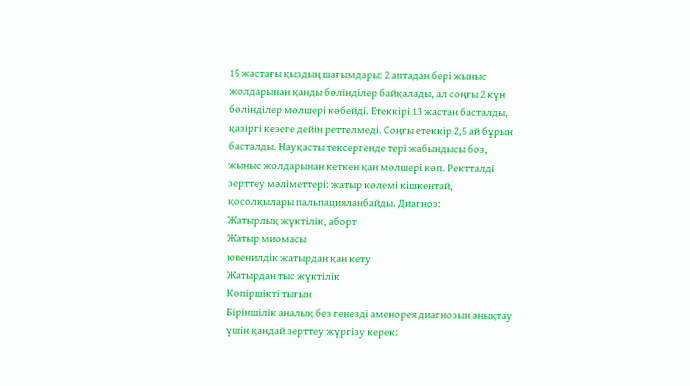15 жастағы қыздың шағымдары: 2 аптадан бері жыныс жолдарынан қанды бөлінділер байқалады, ал соңғы 2 күн бөлінділер мөлшері көбейді. Етеккірі 13 жастан басталды, қазіргі кезеге дейін реттелмеді. Соңғы етеккір 2,5 ай бұрын басталды. Науқасты тексергенде тері жабындысы боз, жыныс жолдарынан кеткен қан мөлшері көп. Ректталді зерттеу мәліметтері: жатыр көлемі кішкентай, қосолқылары пальпацияланбайды. Диагноз:
Жатырлық жүктілік, аборт
Жатыр миомасы
ювенилдік жатырдан қан кету
Жатырдан тыс жүктілік
Көпіршікті тығын
Біріншілік аналық без генезді аменорея диагнозын анықтау үшін қандай зерттеу жүргізу керек: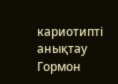кариотипті анықтау
Гормон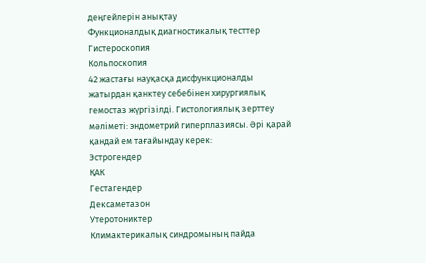деңгейлерін анықтау
Функционалдық диагностикалық тесттер
Гистероскопия
Кольпоскопия
42 жастағы науқасқа дисфункционалды жатырдан қанктеу себебінен хирургиялық гемостаз жүргізілді. Гистологиялық зерттеу мәліметі: эндометрий гиперплазиясы. Әрі қарай қандай ем тағайындау керек:
Эстрогендер
ҚАК
Гестагендер
Дексаметазон
Утеротониктер
Климактерикалық синдромының пайда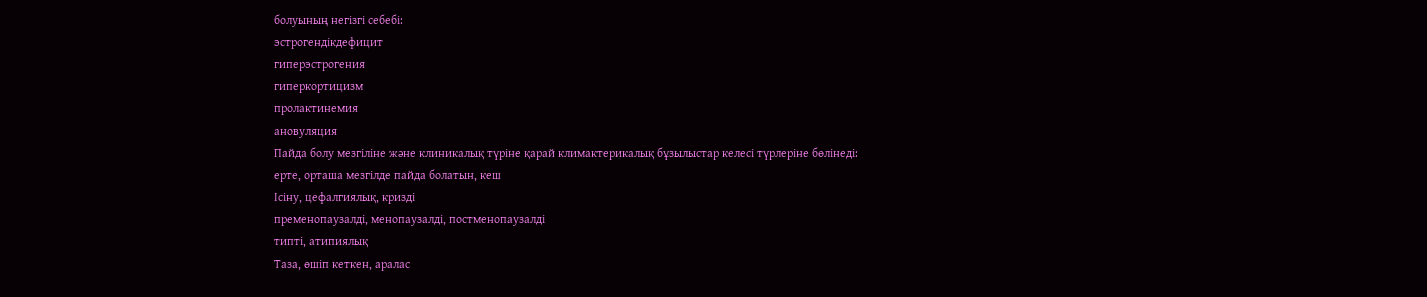болуының негізгі себебі:
эстрогендікдефицит
гиперэстрогения
гиперкортицизм
пролактинемия
ановуляция
Пайда болу мезгіліне және клиникалық түріне қарай климактерикалық бұзылыстар келесі түрлеріне бөлінеді:
ерте, орташа мезгілде пайда болатын, кеш
Ісіну, цефалгиялық, кризді
пременопаузалді, менопаузалді, постменопаузалді
типті, атипиялық
Таза, өшіп кеткен, аралас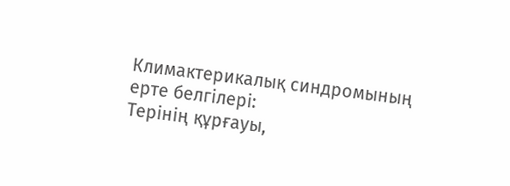Климактерикалық синдромының ерте белгілері:
Терінің құрғауы,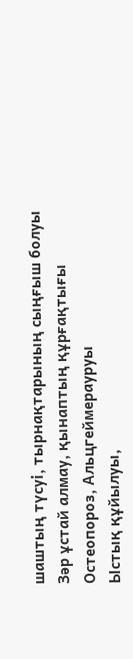шаштың түсуі, тырнақтарының сыңғыш болуы
Зәр ұстай алмау, қынаптың құрғақтығы
Остеопороз, Альцгеймерауруы
Ыстық құйылуы,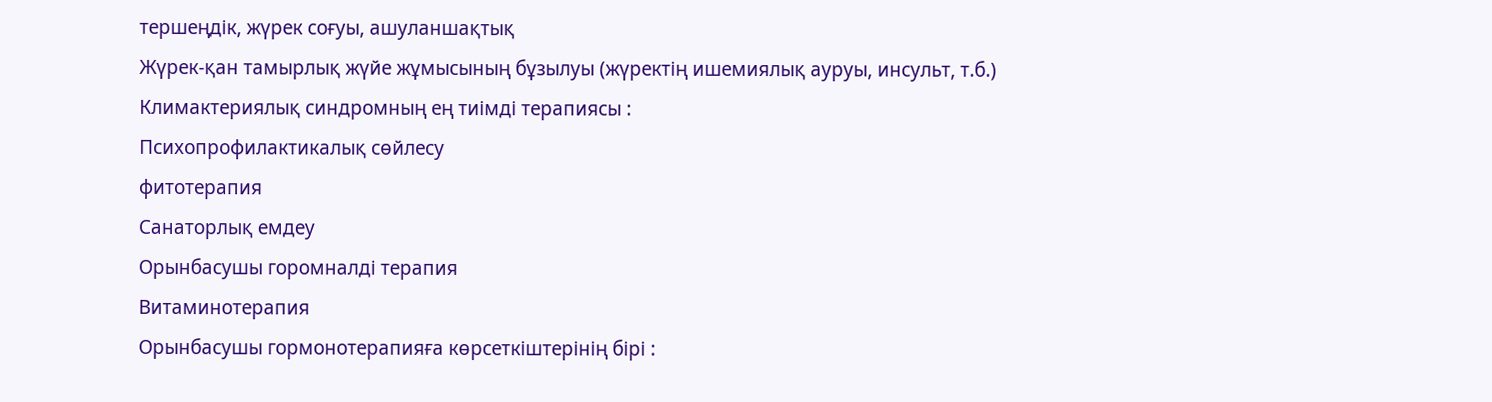тершеңдік, жүрек соғуы, ашуланшақтық
Жүрек-қан тамырлық жүйе жұмысының бұзылуы (жүректің ишемиялық ауруы, инсульт, т.б.)
Климактериялық синдромның ең тиімді терапиясы :
Психопрофилактикалық сөйлесу
фитотерапия
Санаторлық емдеу
Орынбасушы горомналді терапия
Витаминотерапия
Орынбасушы гормонотерапияға көрсеткіштерінің бірі :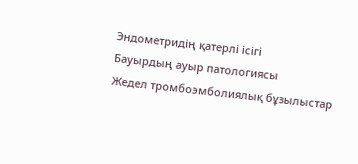Эндометридің қатерлі ісігі
Бауырдың ауыр патологиясы
Жедел тромбоэмболиялық бұзылыстар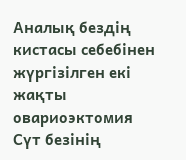Аналық бездің кистасы себебінен жүргізілген екі жақты овариоэктомия
Сүт безінің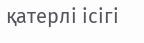қатерлі ісігі